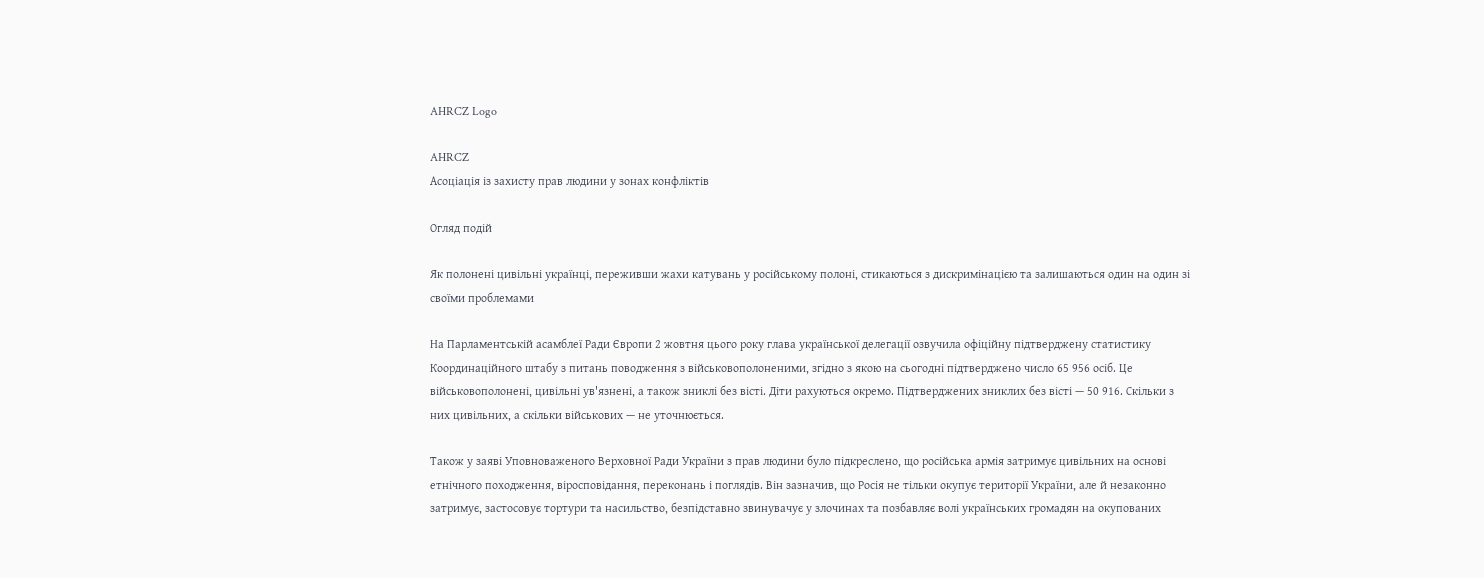AHRCZ Logo

AHRCZ
Асоціація із захисту прав людини у зонах конфліктів

Огляд подій

Як полонені цивільні українці, переживши жахи катувань у російському полоні, стикаються з дискримінацією та залишаються один на один зі своїми проблемами

На Парламентській асамблеї Ради Європи 2 жовтня цього року глава української делегації озвучила офіційну підтверджену статистику Координаційного штабу з питань поводження з військовополоненими, згідно з якою на сьогодні підтверджено число 65 956 осіб. Це військовополонені, цивільні ув'язнені, а також зниклі без вісті. Діти рахуються окремо. Підтверджених зниклих без вісті — 50 916. Скільки з них цивільних, а скільки військових — не уточнюється.

Також у заяві Уповноваженого Верховної Ради України з прав людини було підкреслено, що російська армія затримує цивільних на основі етнічного походження, віросповідання, переконань і поглядів. Він зазначив, що Росія не тільки окупує території України, але й незаконно затримує, застосовує тортури та насильство, безпідставно звинувачує у злочинах та позбавляє волі українських громадян на окупованих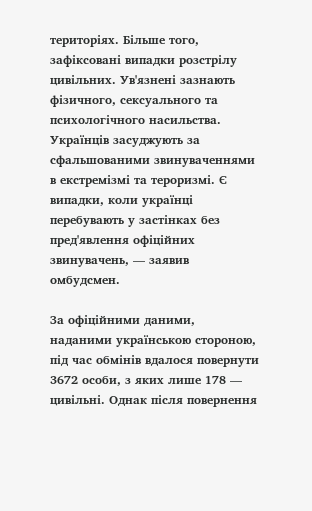територіях. Більше того, зафіксовані випадки розстрілу цивільних. Ув'язнені зазнають фізичного, сексуального та психологічного насильства. Українців засуджують за сфальшованими звинуваченнями в екстремізмі та тероризмі. Є випадки, коли українці перебувають у застінках без пред'явлення офіційних звинувачень, — заявив омбудсмен.

За офіційними даними, наданими українською стороною, під час обмінів вдалося повернути 3672 особи, з яких лише 178 — цивільні. Однак після повернення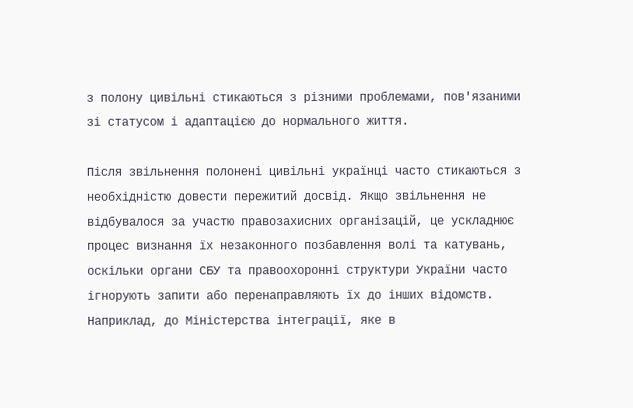з полону цивільні стикаються з різними проблемами, пов'язаними зі статусом і адаптацією до нормального життя.

Після звільнення полонені цивільні українці часто стикаються з необхідністю довести пережитий досвід. Якщо звільнення не відбувалося за участю правозахисних організацій, це ускладнює процес визнання їх незаконного позбавлення волі та катувань, оскільки органи СБУ та правоохоронні структури України часто ігнорують запити або перенаправляють їх до інших відомств. Наприклад, до Міністерства інтеграції, яке в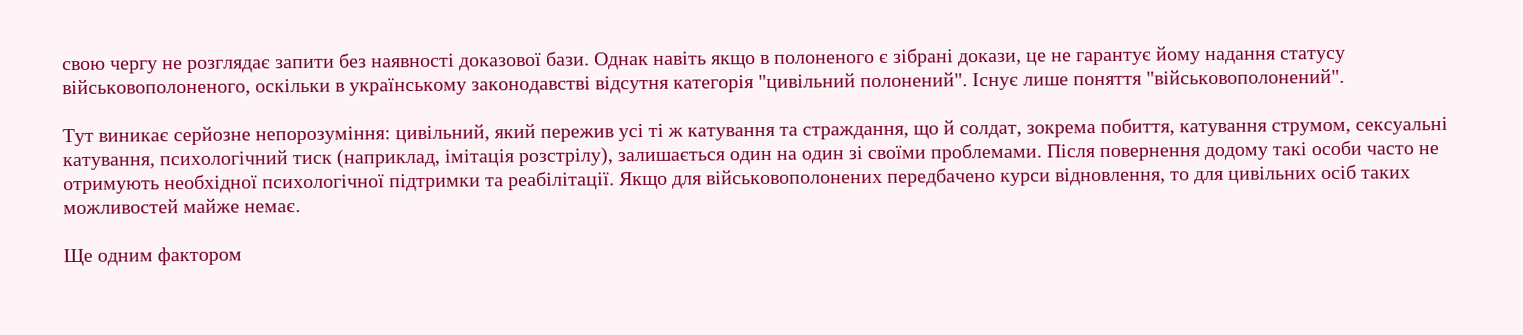свою чергу не розглядає запити без наявності доказової бази. Однак навіть якщо в полоненого є зібрані докази, це не гарантує йому надання статусу військовополоненого, оскільки в українському законодавстві відсутня категорія "цивільний полонений". Існує лише поняття "військовополонений".

Тут виникає серйозне непорозуміння: цивільний, який пережив усі ті ж катування та страждання, що й солдат, зокрема побиття, катування струмом, сексуальні катування, психологічний тиск (наприклад, імітація розстрілу), залишається один на один зі своїми проблемами. Після повернення додому такі особи часто не отримують необхідної психологічної підтримки та реабілітації. Якщо для військовополонених передбачено курси відновлення, то для цивільних осіб таких можливостей майже немає.

Ще одним фактором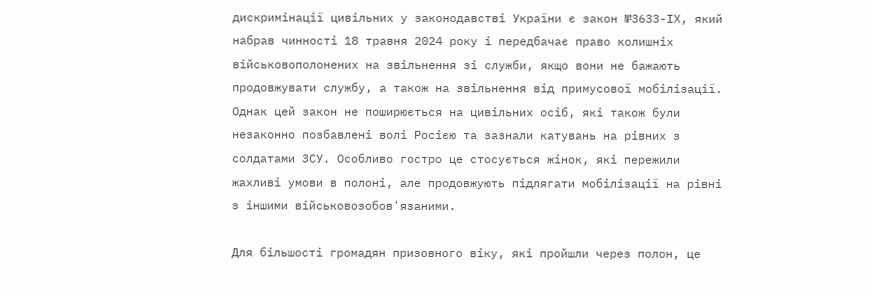дискримінації цивільних у законодавстві України є закон №3633-ІХ, який набрав чинності 18 травня 2024 року і передбачає право колишніх військовополонених на звільнення зі служби, якщо вони не бажають продовжувати службу, а також на звільнення від примусової мобілізації. Однак цей закон не поширюється на цивільних осіб, які також були незаконно позбавлені волі Росією та зазнали катувань на рівних з солдатами ЗСУ. Особливо гостро це стосується жінок, які пережили жахливі умови в полоні, але продовжують підлягати мобілізації на рівні з іншими військовозобов'язаними.

Для більшості громадян призовного віку, які пройшли через полон, це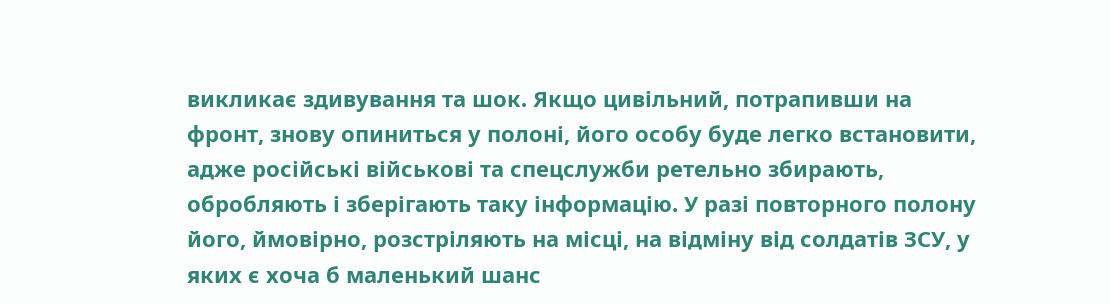викликає здивування та шок. Якщо цивільний, потрапивши на фронт, знову опиниться у полоні, його особу буде легко встановити, адже російські військові та спецслужби ретельно збирають, обробляють і зберігають таку інформацію. У разі повторного полону його, ймовірно, розстріляють на місці, на відміну від солдатів ЗСУ, у яких є хоча б маленький шанс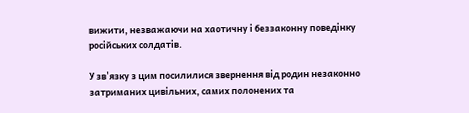вижити, незважаючи на хаотичну і беззаконну поведінку російських солдатів.

У зв'язку з цим посилилися звернення від родин незаконно затриманих цивільних, самих полонених та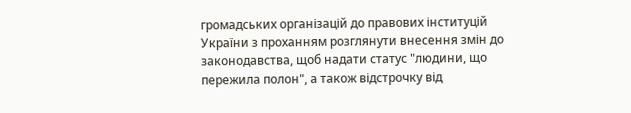громадських організацій до правових інституцій України з проханням розглянути внесення змін до законодавства, щоб надати статус "людини, що пережила полон", а також відстрочку від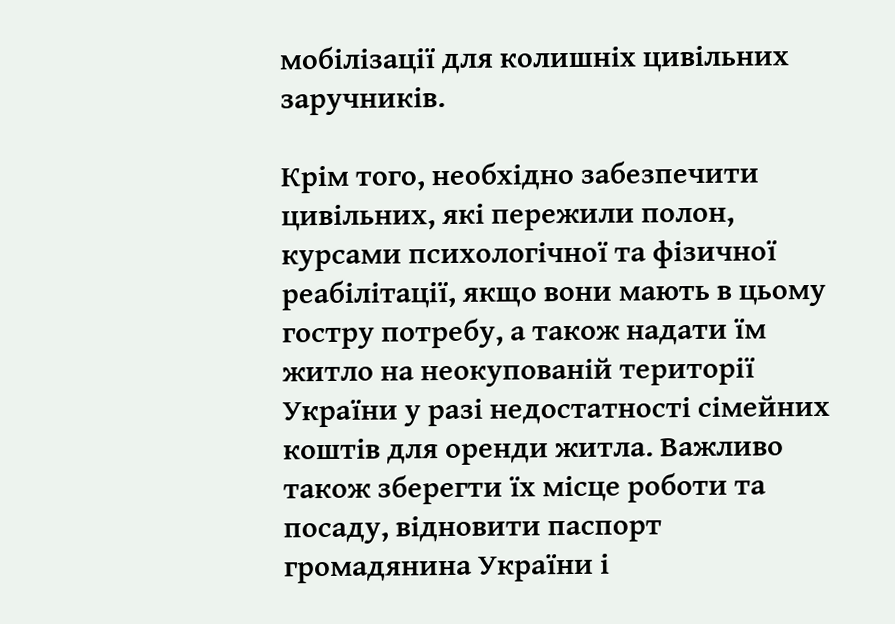мобілізації для колишніх цивільних заручників.

Крім того, необхідно забезпечити цивільних, які пережили полон, курсами психологічної та фізичної реабілітації, якщо вони мають в цьому гостру потребу, а також надати їм житло на неокупованій території України у разі недостатності сімейних коштів для оренди житла. Важливо також зберегти їх місце роботи та посаду, відновити паспорт громадянина України і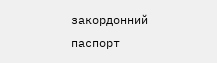закордонний паспорт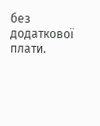без додаткової плати.